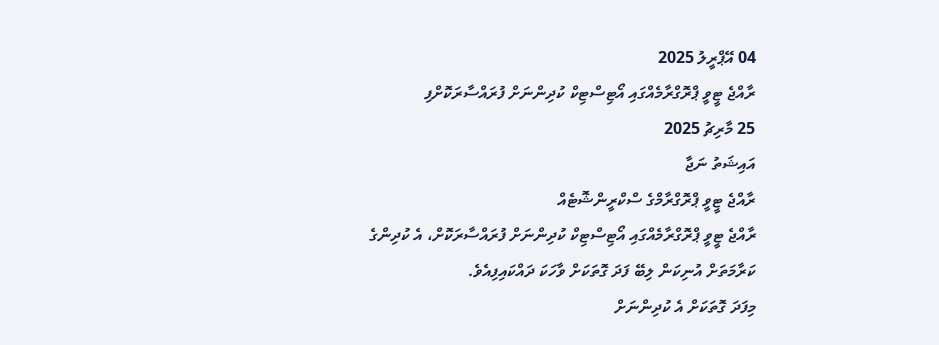04 އޭޕްރީލު 2025
ރާއްޖެ ޓީވީ ޕްރޮގްރާމެއްގައި އޯޓިސްޓިކް ކުދިންނަށް ފުރައްސާރަކޮށްފި
25 މާރިޗު 2025
އައިޝަތު ނަޖާ
ރާއްޖެ ޓީވީ ޕްރޮގްރާމްގެ ސްކްރީންޝޮޓެއް
ރާއްޖެ ޓީވީ ޕްރޮގްރާމެއްގައި އޯޓިސްޓިކް ކުދިންނަށް ފުރައްސާރަކޮށް، އެ ކުދިންގެ ކަރާމަތަށް އުނިކަން ލިބޭ ފަދަ ގޮތަކަށް ވާހަކަ ދައްކައިފިއެވެ.
މިފަދަ ގޮތަކަށް އެ ކުދިންނަށް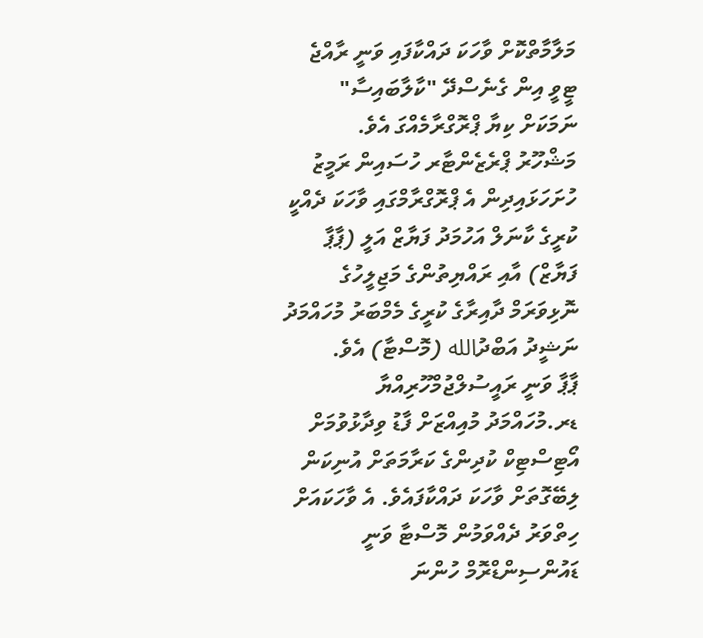މަލާމާތްކޮށް ވާހަކަ ދައްކާފައި ވަނީ ރާއްޖެ ޓީވީ އިން ގެނެސްދޭ "ކާލާބައިސާ" ނަމަކަށް ކިޔާ ޕްރޮގްރާމެއްގަ އެވެ.
މަޝްހޫރު ޕްރެޒެންޓާރ ހުސައިން ރަމީޒު ހުށަހަޅައިދިން އެ ޕްރޮގްރާމްގައި ވާހަކަ ދެއްކީ ކުރީގެ ކާނަލް އަހުމަދު ފަޔާޒް އަލީ (ޕާޕާ ފަޔާޒް) އާއި ރައްޔިތުންގެ މަޖިލީހުގެ ނޮޅިވަރަމް ދާއިރާގެ ކުރީގެ މެމްބަރު މުހައްމަދު ނަޝީދު އަބްދުالله (މޮސްޓާ) އެވެ.
ޕާޕާ ވަނީ ރައީސުލްޖުމްހޫރިއްޔާ ޑރ.މުހައްމަދު މުއިއްޒަށް ފާޑު ވިދާޅުވުމަށް އޯޓިސްޓިކް ކުދިންގެ ކަރާމަތަށް އުނިކަން ލިބޭގޮތަށް ވާހަކަ ދައްކާފައެވެ. އެ ވާހަކައަށް ހިތްވަރު ދެއްވަމުން މޮސްޓާ ވަނީ ޑައުންސިންޑްރޮމް ހުންނަ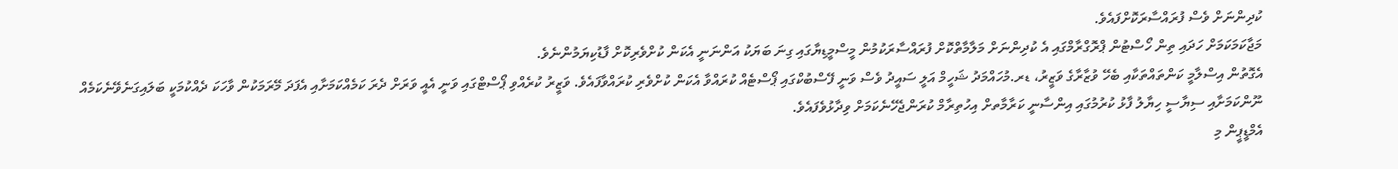ކުދިންނަށް ވެސް ފުރައްސާރަކޮށްފައެވެ.
މަޖާކަމަކަމަށް ހަދައި ތިން ހޯސްޓުން ޕްރޮގްރާމްގައި އެ ކުދިންނަށް މަލާމާތްކޮށް ފުރައްސާރަކުމުން މީސްމީޑިޔާގައި ގިނަ ބަޔަކު އަންނަނީ އެކަން ކުށްވެރިކޮށް ފާޑުކިޔަމުންނެވެ.
އެގޮތުން އިސްލާމީ ކަންތައްތަކާއި ބެހޭ ވުޒާރާގެ ވަޒީރު، ޑރ.މުހައްމަދު ޝަހީމް އަލީ ސައީދު ވެސް ވަނީ ފޭސްބުކްގައި ޕޯސްޓެއް ކުރައްވާ އެކަން ކުށްވެރި ކުރައްވާފައެވެ. ވަޒީރު ކުރެއްވި ޕޯސްޓްގައި ވަނީ އެއީ ވަރަށް ދެރަ ކަމެއްކަމަށާއި އެފަދަ މޭރަމަކުން ވާހަކަ ދެއްކުމަކީ ބަލައިގަނެވޭނެކަމެއް ނޫންކަމަށާއި ސިޔާސީ ހިޔާލު ފާޅު ކުރުމުގައި އިންސާނީ ކަރާމާތށް އިހުތިރާމް ކުރަންޖެހޭނެކަމަށް ވިދާޅުވެފައެވެ.
އެމްޑީޕީން މި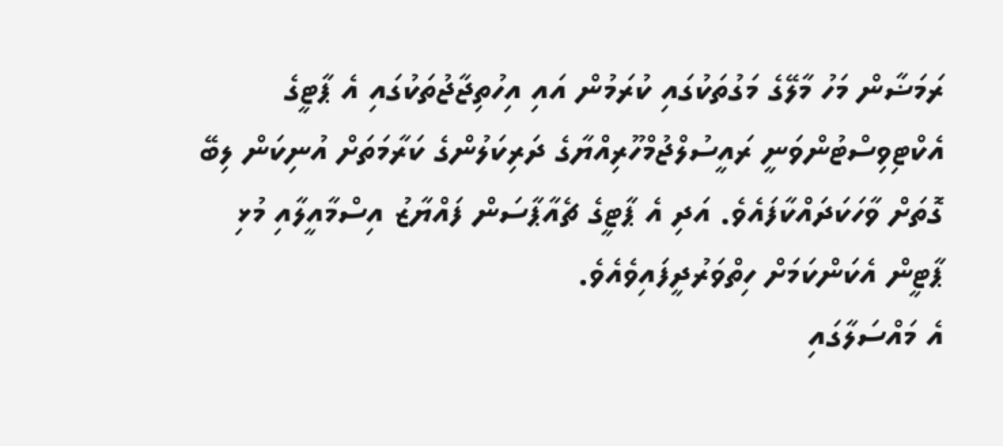ރަމަޟާން މަހު މާލޭގެ މަގުތަކުގައި ކުރަމުން އައި އިހުތިޖާޖުތަކުގައި އެ ޕާޓީގެ އެކްޓިވިސްޓުންވަނީ ރައީސުލްޖުމްހޫރިއްޔާގެ ދަރިކަލުންގެ ކަރާމަތަށް އުނިކަން ލިބޭ ގޮތަށް ވާހަކަދައްކާފައެވެ. އަދި އެ ޕާޓީގެ ޗެއާޕާސަން ފައްޔާޒު އިސްމާއީލާއި މުޅި ޕާޓީން އެކަންކަމަށް ހިތްވަރުދީފައިވެއެވެ.
އެ މައްސަލާގައި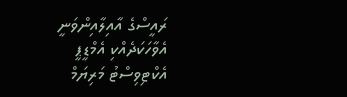ރައީސްގެ އާއިލާއިންވަނީ އެވާހަކަދެއްކި އެމްޑީޕީ އެކްޓިވިސްޓު މަރިޔަމް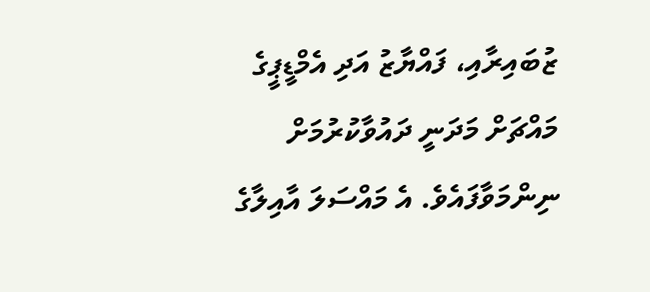ޒުބައިރާއި، ފައްޔާޒު އަދި އެމްޑީޕީގެ މައްޗަށް މަދަނީ ދައުވާކުރުމަށް ނިންމަވާފައެވެ. އެ މައްސަލަ އާއިލާގެ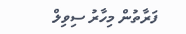ފަރާތުން މިހާރު ސިވިލް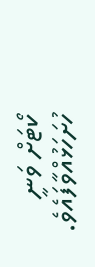ކޯޓަށް ވަނީ ހުށަހަޅުއްވާފައެވެ.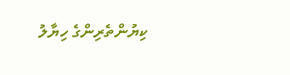ކިޔުންތެރިންގެ ހިޔާލު